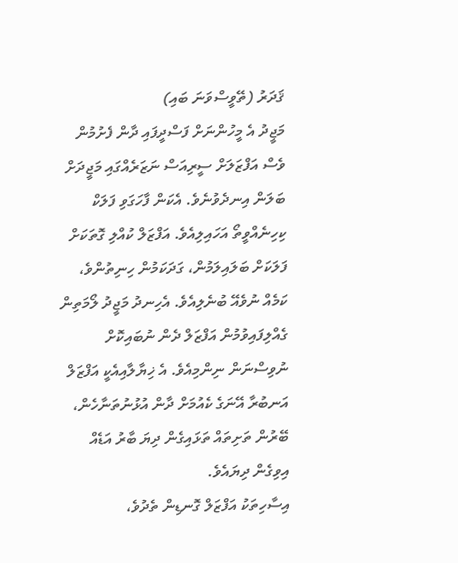ޤަދަރު (ތޭވީސްވަނަ ބައި)
މަޖީދު އެ މީހުންނަށް ފަސްދީފައި ދާން ފެށުމުން ވެސް އަފްޒަލަށް ސީރިއަސް ނަޒަރެއްގައި މަޖީދަށް ބަލަން އިނދެވުނެވެ. އެކަން ފާހަގަވި ފަލަކް ކިހިނެއްވީތޯ އަހައިލިއެވެ. އަފްޒަލް ކުއްލި ގޮތަކަށް ފަލަކަށް ބަލައިލަމުން، ގަދަކަމުން ހިނިތުންވެ، ކަމެއް ނުވެއޭ ބުނެލިއެވެ. އެހިނދު މަޖީދު ލޯމަތިން ގެއްލިފައިވުމުން އަފްޒަލް ދެން ނުބައިކޮށް ނުވިސްނަން ނިންމިއެވެ. އެ ޚިޔާލާއިއެކީ އަފްޒަލް އަނބުރާ އޭނަގެ ކެއުމަށް ދާން އުޅުނުތަނާހެން، ބޭރުން ތަށިތައް ތަޅައިގެން ދިޔަ ބާރު އަޑެއް އިވިގެން ދިޔައެވެ.
އިސާހިތަކު އަފްޒަލް ގޮނޑިން ތެދުވެ،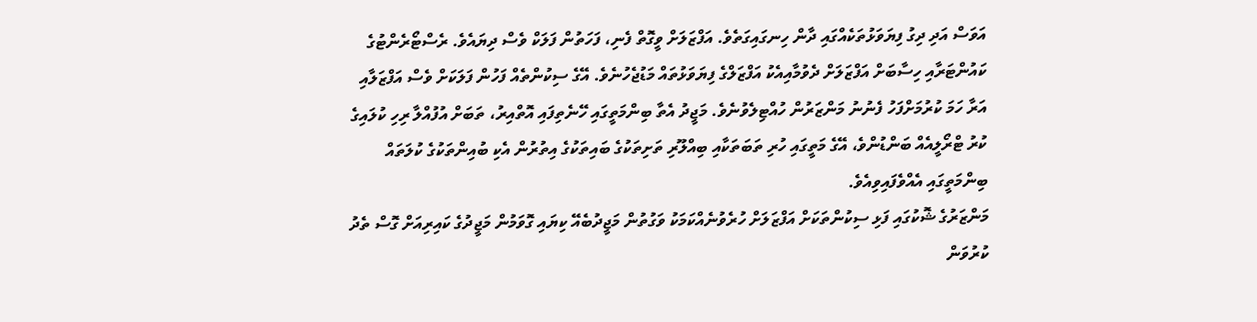އަވަސް އަދި ދިގު ފިޔަވަޅުތަކެއްގައި ދާން ހިނގައިގަތެވެ. އަފްޒަލަށް ވީގޮތް ފެނި، ފަހަތުން ފަލަކް ވެސް ދިޔައެވެ. ރެސްޓޯރެންޓުގެ ކައުންޓަރާއި ހިސާބަށް އަފްޒަލަށް ދެވުމާއިއެކު އަފްޒަލްގެ ފިޔަވަޅުތައް މަޑުޖެހުނެވެ. އޭގެ ސިކުންތެއް ފަހުން ފަލަކަށް ވެސް އަފްޒަލާއި އަރާ ހަމަ ކުރުމަށްފަހު ފެނުނު މަންޒަރުން ހުއްޓިލެވުނެވެ. މަޖީދު އެތާ ބިންމަތީގައި ހޭނެތިފައި އޮތްއިރު، ތަބަށް އުފުއްލާ ރިހި ކުލައިގެ ކުރު ޓްރޯލީއެއް ބަންޑުންވެ، އޭގެ މަތީގައި ހުރި ތަބަތަކާއި ބިއްލޫރި ތަށިތަކުގެ ބައިތަކުގެ އިތުރުން އެކި ބުއިންތަކުގެ ކުލަތައް ބިންމަތީގައި އެއްވެފައިވިއެވެ.
މަންޒަރުގެ ޝޮކުގައި ފަޅި ސިކުންތަކަށް އަފްޒަލަށް ހުރެވުނެއްކަމަކު ވަގުތުން މަޖީދުބެއޭ ކިޔައި ގޮވަމުން މަޖީދުގެ ކައިރިއަށް ގޮސް ތެދު ކުރުވަން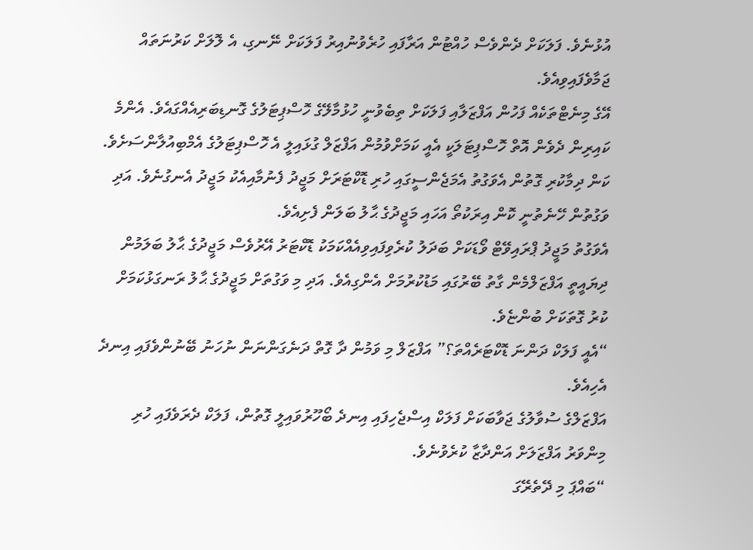އުޅުނެވެ. ފަލަކަށް ދެންވެސް ހުއްޓުން އަރާފައި ހުރެވުނުއިރު ފަލަކަށް ނޭނގި، އެ ލޮލަށް ކަރުނަތައް ޖަމާވެފައިވިއެވެ.
އޭގެ މިނެޓްތަކެއް ފަހުން އަފްޒަލާއި ފަލަކަށް ތިބެވުނީ ހުޅުމާލޭގެ ހޮސްޕިޓަލުގެ ގޮނޑިބަރިއެއްގައެވެ. އެންމެ ކައިރިން ދެވެން އޮތް ހޮސްޕިޓަލަކީ އެއީ ކަމަށްވުމުން އަފްޒަލް ގުޅައިލީ އެ ހޮސްޕިޓަލުގެ އެމްބިއުލާންސަށެވެ. ކަން ދިމާކުރި ގޮތުން އެވަގުތު އެމަޖެންސީގައި ހުރި ޑޮކްޓަރަށް މަޖީދު ފެނުމާއިއެކު މަޖީދު އެނގުނެވެ. އަދި ވަގުތުން ހޭނެތުނީ ކޮން އިރަކުތޯ އަހައި މަޖީދުގެ ޙާލު ބަލަން ފެށިއެވެ.
އެވަގުތު މަޖީދު ޕްރައިވޭޓް ވޯޑަކަށް ބަދަލު ކުރެވިފައިވިއެއްކަމަކު ޑޮކްޓަރު އޭރުވެސް މަޖީދުގެ ޙާލު ބަލަމުން ދިޔައީތީ އަފްޒަލްމެން ގާތު ބޭރުގައި މަޑުކުރުމަށް އެންގިއެވެ. އަދި މި ވަގުތަށް މަޖީދުގެ ޙާލު ރަނގަޅުކަމަށް ކުރު ގޮތަކަށް ބުންޏެވެ.
“އެއީ ފަލަކް ދަންނަ ޑޮކްޓަރެއްތަ؟” އަފްޒަލް މި ވަމުން ދާ ގޮތް ދަނެގަންނަން ނުހަނު ބޭނުންވެފައި އިނދެ އެހިއެވެ.
އަފްޒަލްގެ ސުވާލުގެ ޖަވާބަކަށް ފަލަކް އިސްޖެހިފައި އިނދެ ބޯހޫރުވައިލީ ގޮތުން، ފަލަކް ދެރަވެފައި ހުރި މިންވަރު އަފްޒަލަށް އަންދާޒާ ކުރެވުނެވެ.
“ބައްޕަ މި ދޭތެރޭގަ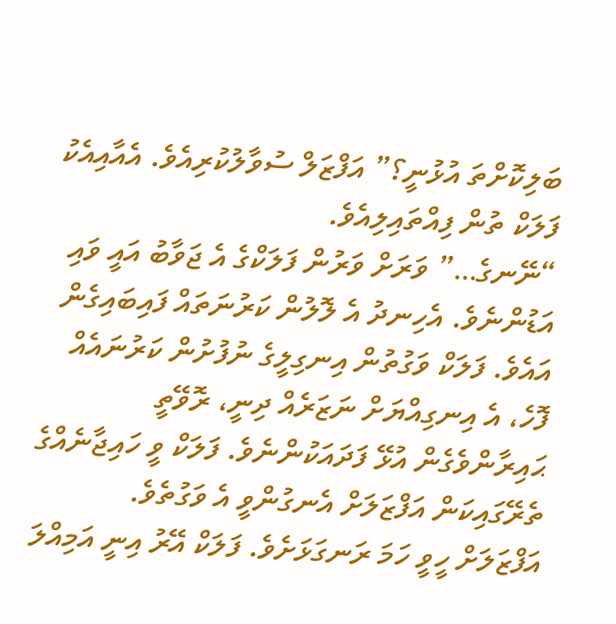ބަލިކޮށްތަ އުޅުނީ؟” އަފްޒަލް ސުވާލުކުރިއެވެ. އެއާއިއެކު ފަލަކް ތުން ފިއްތައިލިއެވެ.
“ނޭނގެ…” ވަރަށް ވަރުން ފަލަކްގެ އެ ޖަވާބު އައީ ވައި އަޑުންނެވެ. އެހިނދު އެ ލޮލުން ކަރުނަތައް ފައިބައިގެން އައެވެ. ފަލަކް ވަގުތުން އިނގިލީގެ ނުފުށުން ކަރުނައެއް ފޮހެ، އެ އިނގިއްޔަށް ނަޒަރެއް ދިނީ، ރޮވޭތީ ޙައިރާންވެގެން އުޅޭ ފަދައަކުންނެވެ. ފަލަކް ވީ ހައިޖާނެއްގެ ތެރޭގައިކަން އަފްޒަލަށް އެނގުންވީ އެ ވަގުތެވެ.
އަފްޒަލަށް ހީވީ ހަމަ ރަނގަޅަށެވެ. ފަލަކް އޭރު އިނީ އަމިއްލަ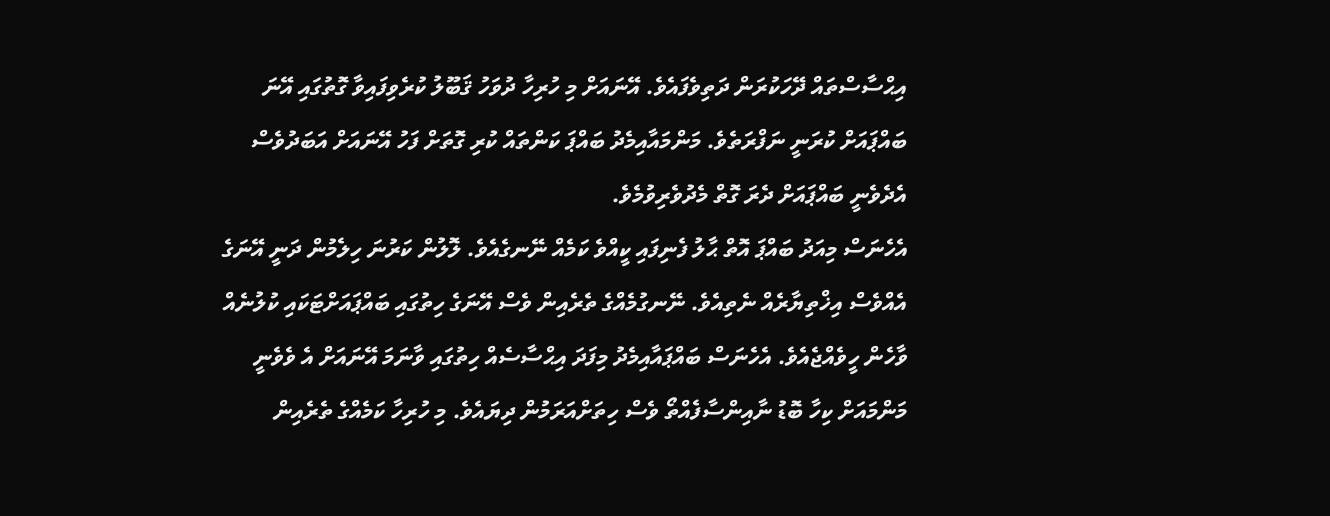އިޙްސާސްތައް ދޭހަކުރަން ދަތިވެފައެވެ. އޭނައަށް މި ހުރިހާ ދުވަހު ޤަބޫލު ކުރެވިފައިވާ ގޮތުގައި އޭނަ ބައްޕައަށް ކުރަނީ ނަފްރަތެވެ. މަންމައާއިމެދު ބައްޕަ ކަންތައް ކުރި ގޮތަށް ފަހު އޭނައަށް އަބަދުވެސް އެދެވެނީ ބައްޕައަށް ދެރަ ގޮތް މެދުވެރިވުމެވެ.
އެހެނަސް މިއަދު ބައްޕަ އޮތް ޙާލު ފެނިފައި ކީއްވެ ކަމެއް ނޭނގެއެވެ. ލޮލުން ކަރުނަ ހިލެމުން ދަނީ އޭނަގެ އެއްވެސް އިޚްތިޔާރެއް ނެތިއެވެ. ނޭނގުމެއްގެ ތެރެއިން ވެސް އޭނަގެ ހިތުގައި ބައްޕައަށްޓަކައި ކުލުނެއް ވާހެން ހީވެއްޖެއެވެ. އެހެނަސް ބައްޕައާއިމެދު މިފަދަ އިޙްސާސެއް ހިތުގައި ވާނަމަ އޭނައަށް އެ ވެވެނީ މަންމައަށް ކިހާ ބޮޑު ނާއިންސާފެއްތޯ ވެސް ހިތަށްއަރަމުން ދިޔައެވެ. މި ހުރިހާ ކަމެއްގެ ތެރެއިން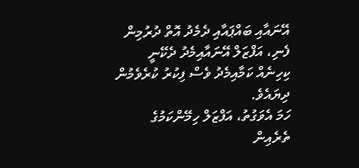އޭނައާއި ބައްޕައާއި ދެމެދު އޮތް ދުރުމިން ފެނި، އަފްޒަލް އޭނައާއިމެދު ދެކޭނީ ކިހިނެއް ކަމާއިމެދު ވެސް ފިކުރު ކުރެވެމުން ދިޔައެވެ.
ހަމަ އެވަގުތު، އަފްޒަލް ހިމޭންކަމުގެ ތެރެއިން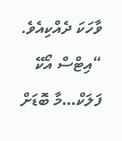ވާހަކަ ދެއްކިއެވެ.
“އިޓްސް އޯކޭ ފަލަކް…މާ ބޮޑަށް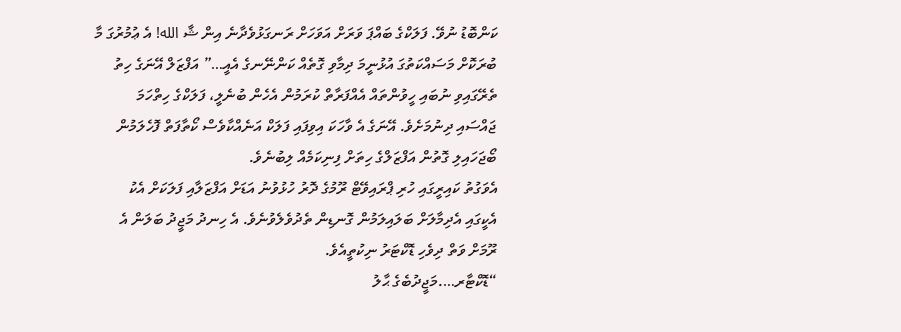ކަންބޮޑު ނުވޭ. ފަލަކްގެ ބައްޕަ ވަރަށް އަވަހަށް ރަނގަޅުވެދާނެ އިން ޝާ الله! އެ ޢުމުރުގަ މާ ބުރަކޮށް މަސައްކަތުގަ އުޅުނީމަ ދިމާވި ގޮތެއް ކަންނޭނގެ އެއީ…” އަފްޒަލް އޭނަގެ ހިތު ތެރޭގައިވި ނުބައި ހީވުންތައް އެއްފަރާތް ކުރަމުން އެހެން ބުނެލީ، ފަލަކްގެ ހިތްހަމަ ޖައްސައި ދިނުމަށެވެ. އޭނަގެ އެ ވާހަކަ އިވިފައި ފަލަކް އަނެއްކާވެސް ކޯތާފަތް ފޮހެލަމުން ބޯޖަހައިލި ގޮތުން އަފްޒަލްގެ ހިތަށް ފިނިކަމެއް ލިބުނެވެ.
އެވަގުތު ކައިރީގައި ހުރި ޕްރައިވޭޓް ރޫމުގެ ދޮރު ހުޅުވުނު އަޑަށް އަފްޒަލާއި ފަލަކަށް އެކު އެކީގައި އެދިމާލަށް ބަލައިލަމުން ގޮނޑިން ތެދުވެލެވުނެވެ. އެ ހިނދު މަޖީދު ބަލަން އެ ރޫމަށް ވަތް ދިވެހި ޑޮކްޓަރު ނިކުތީއެވެ.
“ޑޮކްޓާރ….މަޖީދުބެގެ ޙާލު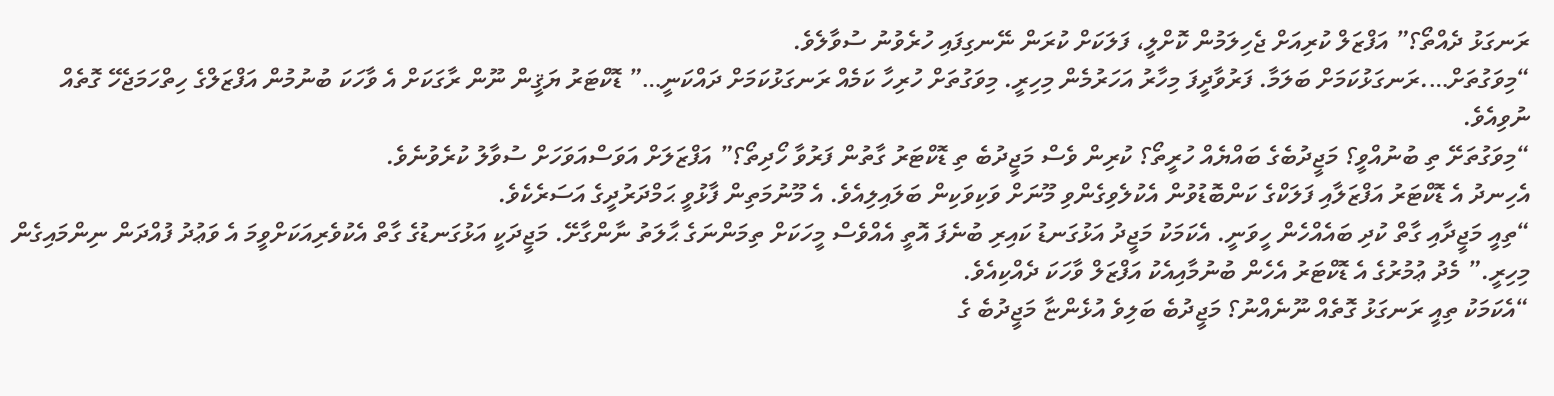ރަނގަޅު ދެއްތޯ؟” އަފްޒަލް ކުރިއަށް ޖެހިލަމުން ކޮށްލީ، ފަލަކަށް ކުރަން ނޭނގިފައި ހުރެވުނު ސުވާލެވެ.
“މިވަގުތަށް….ރަނގަޅުކަމަށް ބަލަމާ. ފަރުވާދީފަ މިހާރު އަހަރުމެން މިހިރީ. މިވަގުތަށް ހުރިހާ ކަމެއް ރަނގަޅުކަމަށް ދައްކަނީ…” ޑޮކްޓަރު ޔަޤީން ނޫން ރާގަކަށް އެ ވާހަކަ ބުނުމުން އަފްޒަލްގެ ހިތްހަމަޖެހޭ ގޮތެއް ނުވިއެވެ.
“މިވަގުތަށޭ ތި ބުނުއްވީ؟ މަޖީދުބެގެ ބައްޔެއް ހުރީތޯ؟ ކުރިން ވެސް މަޖީދުބެ ތި ޑޮކްޓަރު ގާތުން ފަރުވާ ހޯދިތޯ؟” އަފްޒަލަށް އަވަސްއަވަހަށް ސުވާލު ކުރެވުނެވެ.
އެހިނދު އެ ޑޮކްޓަރު އަފްޒަލާއި ފަލަކްގެ ކަންބޮޑުވުން އެކުލެވިގެންވި މޫނަށް ވަކިވަކިން ބަލައިލިއެވެ. އެ މޫނުމަތިން ފާޅުވީ ޙަމްދަރުދީގެ އަސަރެކެވެ.
“ތިއީ މަޖީދާއި ގާތް ކުދި ބައެއްހެން ހީވަނީ. އެކަމަކު މަޖީދު އަޅުގަނޑު ކައިރި ބުނެފަ އޮތީ އެއްވެސް މީހަކަށް ތިމަންނަގެ ޙާލަތު ނާންގާށޭ. މަޖީދަކީ އަޅުގަނޑުގެ ގާތް އެކުވެރިއަކަށްވީމަ އެ ވަޢުދު ފުއްދަން ނިންމައިގެން މިހިރީ.” މެދު ޢުމުރުގެ އެ ޑޮކްޓަރު އެހެން ބުނުމާއިއެކު އަފްޒަލް ވާހަކަ ދެއްކިއެވެ.
“އެކަމަކު ތިއީ ރަނގަޅު ގޮތެއް ނޫނެއްނު؟ މަޖީދުބެ ބަލިވެ އުޅެންޏާ މަޖީދުބެ ގެ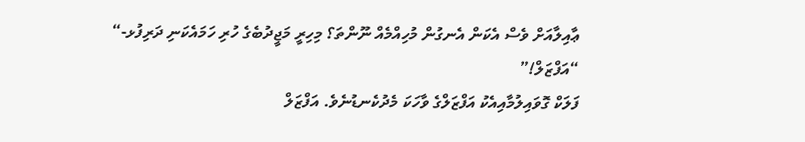ޢާއިލާއަށް ވެސް އެކަން އެނގުން މުހިއްމެއް ނޫންތަ؟ މިހިރީ މަޖީދުބެގެ ހުރި ހަމައެކަނި ދަރިފުޅ-“
“އަފްޒަލް!”
ފަލަކް ގޮވައިލުމާއިއެކު އަފްޒަލްގެ ވާހަކަ މެދުކެނޑުނެވެ. އަފްޒަލް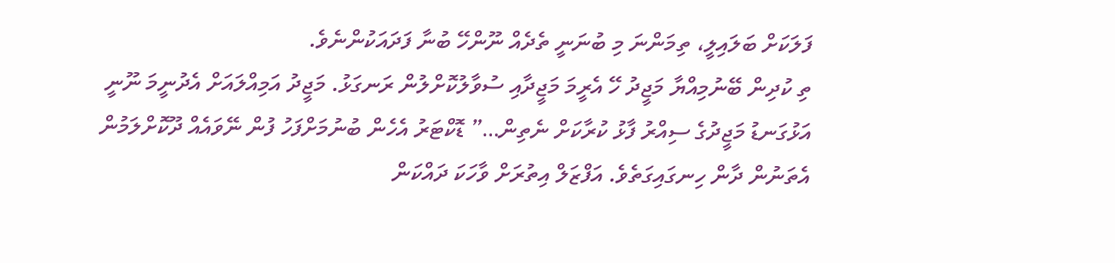ފަލަކަށް ބަލައިލީ، ތިމަންނަ މި ބުނަނީ ތެދެއް ނޫންހޭ ބުނާ ފަދައަކުންނެވެ.
ތި ކުދިން ބޭނުމިއްޔާ މަޖީދު ހޭ އެރީމަ މަޖީދާއި ސުވާލުކޮށްލުން ރަނގަޅު. މަޖީދު އަމިއްލައަށް އެދުނީމަ ނޫނީ އަޅުގަނޑު މަޖީދުގެ ސިއްރު ފާޅު ކުރާކަށް ނެތިން…” ޑޮކްޓަރު އެހެން ބުނުމަށްފަހު ފުން ނޭވައެއް ދޫކޮށްލަމުން އެތަނުން ދާން ހިނގައިގަތެވެ. އަފްޒަލް އިތުރަށް ވާހަކަ ދައްކަން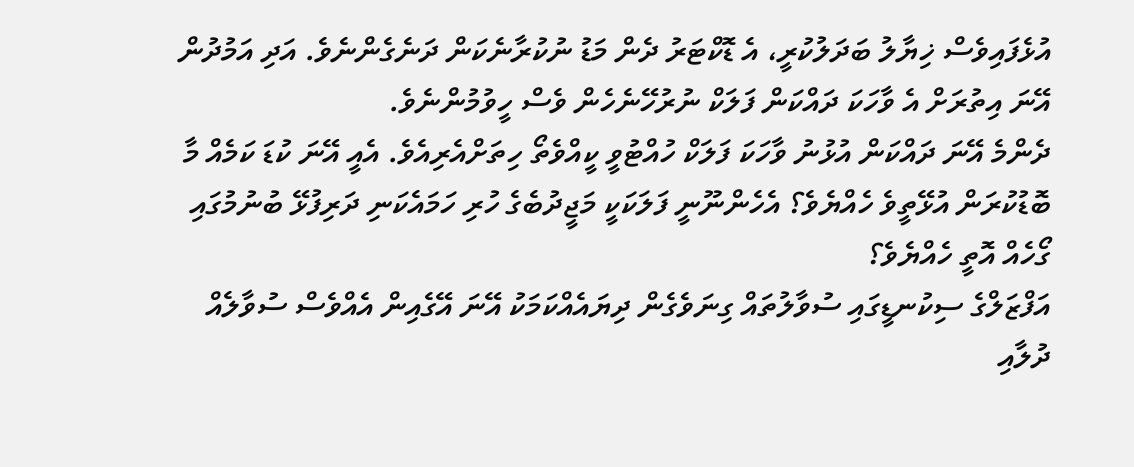އުޅެފައިވެސް ޚިޔާލު ބަދަލުކުރީ، އެ ޑޮކްޓަރު ދެން މަޑު ނުކުރާނެކަން ދަނެގެންނެވެ. އަދި އަމުދުން އޭނަ އިތުރަށް އެ ވާހަކަ ދައްކަން ފަލަކް ނުރުހޭނެހެން ވެސް ހީވުމުންނެވެ.
ދެންމެ އޭނަ ދައްކަން އުޅުނު ވާހަކަ ފަލަކް ހުއްޓުވީ ކީއްވެތޯ ހިތަށްއެރިއެވެ. އެއީ އޭނަ ކުޑަ ކަމެއް މާ ބޮޑުކުރަން އުޅޭތީވެ ހެއްޔެވެ؟ އެހެންނޫނީ ފަލަކަކީ މަޖީދުބެގެ ހުރި ހަމައެކަނި ދަރިފުޅޭ ބުނުމުގައި ގޯހެއް އޮތީ ހެއްޔެވެ؟
އަފްޒަލްގެ ސިކުނޑީގައި ސުވާލުތައް ގިނަވެގެން ދިޔައެއްކަމަކު އޭނަ އޭގެއިން އެއްވެސް ސުވާލެއް ދުލާއި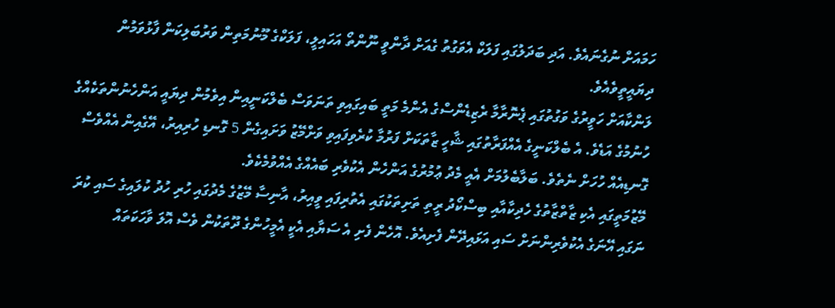ހަމައަށް ނުގެނައެވެ. އަދި ބަދަލުގައި ފަލަކް އެވަގުތު ގެއަށް ދާންވީ ނޫންތޯ އަހައިލީ، ފަލަކްގެ މޫނުމަތިން ވަރުބަލިކަން ފާޅުވަމުން ދިޔައީތީވެއެވެ.
ލަންކާއަށް ހަވީރުގެ ވަގުތުގައި ޕެނޮރާމާ ރެޒިޑެންސްގެ އެންމެ މަތީ ބައިގައިވި ތަނަވަސް ބެލްކަނީއިން އިވެމުން ދިޔައީ އަންހެނުންތަކެއްގެ ހުނުމުގެ އަޑެވެ. އެ ބެލްކަނީގެ އެއްފަރާތުގައި ޝާހީ ޒާތަކަށް ފަރުމާ ކުރެވިފައިވި ވަށްމޭޒު ވަށައިގެން 5 ގޮނޑި ހުރިއިރު، އޭގެއިން އެއްވެސް ގޮނޑިއެއް ހުހަށް ނެތެވެ. ބަލާބެލުމަށް އެއީ މެދު ޢުމުރުގެ އަންހެން އެކުވެރި ބައެއްގެ އެއްވުމެކެވެ.
މޭޒުމަތީގައި އެކި ޒާތްޒާތުގެ ހެދިކާއާއި ބިސްކޯދު ރީތި ތަށިތަކުގައި އެތުރިފައި ވީއިރު، އާނިސާ މޭޒުގެ މެދުގައި ހުރި ހުދު ކުލައިގެ ސައި ކުރަ ނަގައި އޭނަގެ އެކުވެރިންނަށް ސައި އަޅައިދޭން ފެށިއެވެ. އޮހެން ފެށި އެ ސަޔާއި އެކީ އެމީހުންގެ ދޫތަކުން ވެސް އޮލަ ވާހަކަތައް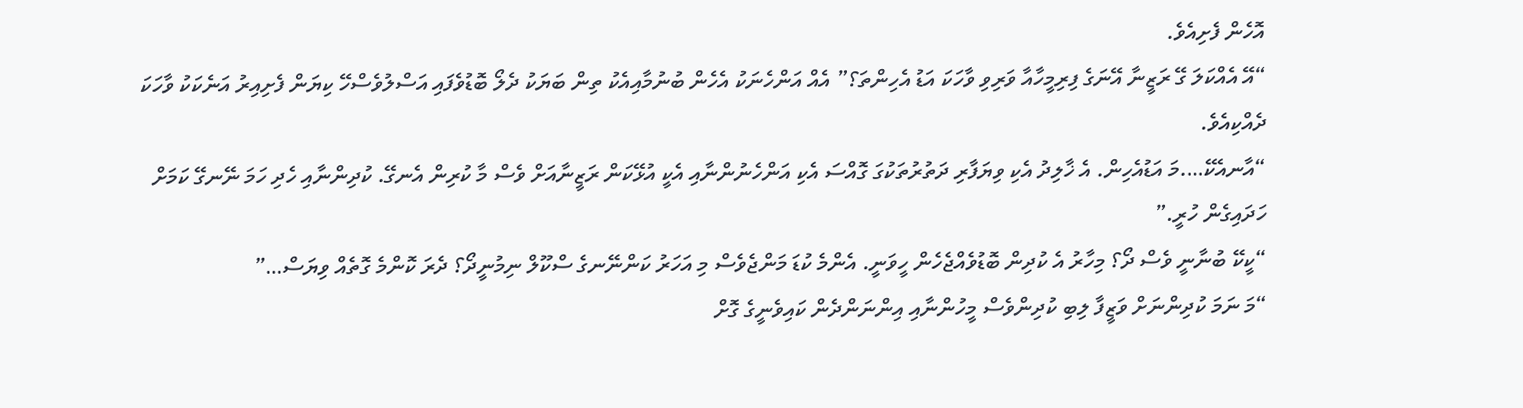އޮހެން ފެށިއެވެ.
“އޭ އެއްކަލަ ގޭ ރަޒީނާ އޭނަގެ ފިރިމީހާއާ ވަރިވި ވާހަކަ އަޑު އެހިންތަ؟” އެއް އަންހެނަކު އެހެން ބުނުމާއިއެކު ތިން ބަޔަކު ދެލޯ ބޮޑުވެފައި އަސްލުވެސްހޭ ކިޔަން ފެށިއިރު އަނެކަކު ވާހަކަ ދެއްކިއެވެ.
“އާނއެކޭ….މަ އަޑުއެހިން. އެ ޚާލިދު އެކި ވިޔަފާރި ދަތުރުތަކުގަ ގޮއްސަ އެކި އަންހެނުންނާއި އެކީ އުޅޭކަން ރަޒީނާއަށް ވެސް މާ ކުރިން އެނގޭ. ކުދިންނާއި ހެދި ހަމަ ނޭނގޭ ކަމަށް ހަދައިގެން ހުރީ.”
“ކީކޭ ބުނާނީ ވެސް ދޯ؟ މިހާރު އެ ކުދިން ބޮޑުވެއްޖެހެން ހީވަނީ. އެންމެ ކުޑަ މަންޖެވެސް މި އަހަރު ކަންނޭނގެ ސްކޫލް ނިމުނީދޯ؟ ދެރަ ކޮންމެ ގޮތެއް ވިޔަސް…”
“މަ ނަމަ ކުދިންނަށް ވަޒީފާ ލިބި ކުދިންވެސް މީހުންނާއި އިންނަންދެން ކައިވެނީގެ ގޮށް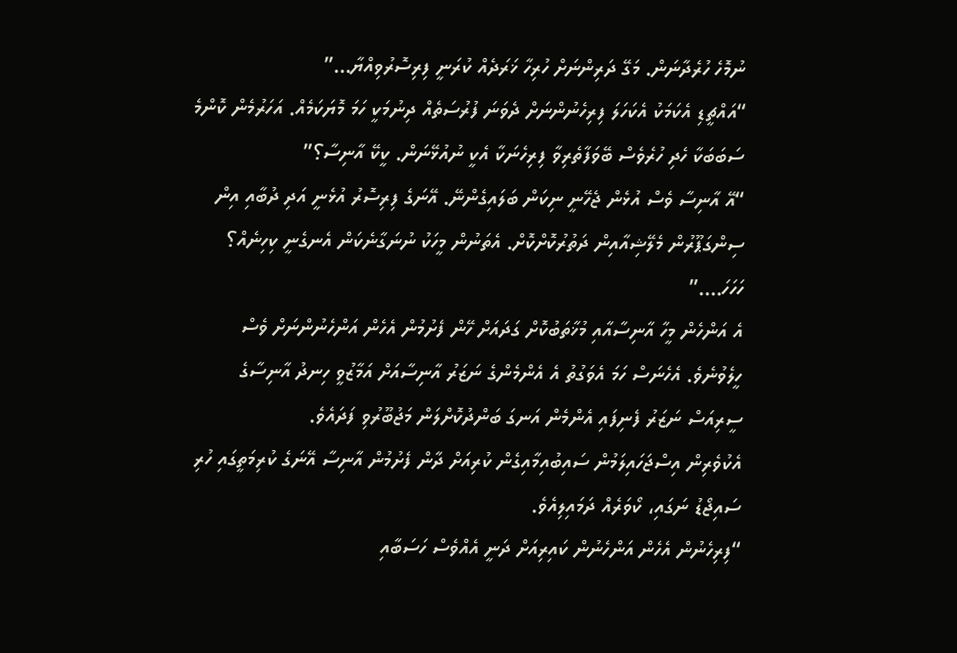ނުމޮހެ ހުރެދާނަން. މަގޭ ދަރިންނަށް ހުރިހާ ޚަރަދެއް ކުރަނީ ފިރިސޮރުވިއްޔާ…”
“އައްޗީޑި އެކަމަކު އެކަހަލަ ފިރިހެނުންނަށް ދެވަނަ ފުރުސަތެއް ދިނުމަކީ ހަމަ މޮޔަކަމެއް. އަހަރުމެން ކޮންމެ ސަބަބަކާ ހެދި ހުރެވެސް ބޭވަފާތެރިވާ ފިރިހެނަކާ އެކީ ނުއުޅޭނަން. ކީކޭ އާނިސާ؟”
“އޭ އާނިސާ ވެސް އުޅެން ޖެހޭނީ ނިކަން ބަލައިގެންނޭ. އޭނަގެ ފިރިސޮރު އުޅެނީ އަދި ދުބާއި އިން ސިންގަޕޫރުން މެލޭޝިއާއިން ދަތުރުކޮށްކޮށް. އެތަނުން މީހަކު ނުނަގާނެކަން އެނގެނީ ކިހިނެއް؟ ހަހަހަ….”
އެ އަންހެން މީހާ އާނިސާއާއި މުޚާތަބުކޮށް ގަދައަށް ހޭން ފެށުމުން އެހެން އަންހެނުންނަށް ވެސް ހީލެވުނެވެ. އެހެނަސް ހަމަ އެވަގުތު އެ އެންމެންގެ ނަޒަރު އާނިސާއަށް އަމާޒުވީ ހިނދު އާނިސާގެ ސީރިއަސް ނަޒަރު ފެނިފައި އެންމެން އަނގަ ބަންދުކޮށްލަން މަޖުބޫރުވި ފަދައެވެ.
އެކުވެރިން އިސްޖަހައިލަމުން ސައިބުއިމާއިގެން ކުރިއަށް ދާން ފެށުމުން އާނިސާ އޭނަގެ ކުރިމަތީގައި ހުރި ސައިޖޯޑު ނަގައި، ކޯވަރެއް ދަމައިލިއެވެ.
“ފިރިހެނުން އެހެން އަންހެނުން ކައިރިއަށް ދަނީ އެއްވެސް ހަސަބާއި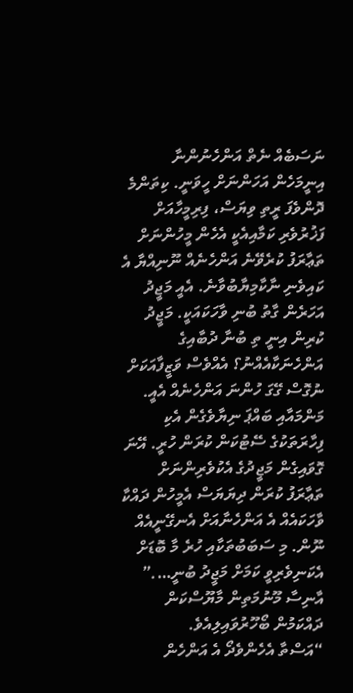ނަސަބެއް ނެތް އަންހެނުންނާ އިނީމަހެން އަހަންނަށް ހީވަނީ. ކިތަންމެ ދޮންވެފަ ރީތި ވިޔަސް، ފިރިމީހާއަށް ފަޚުރުވެރި ކަމާއިއެކީ އެހެން މީހުންނަށް ތަޢާރަފު ކުރެވޭނެ އަންހެނެއް ނޫނިއްޔާ އެ ކައިވެނި ނާކާމިޔާބުވާނެ. އެއީ މަޖީދު އަހަރެން ގާތު ބުނި ވާހަކައަކީ. މަޖީދު ކުރިން އިނީ ތި ބުނާ ދުބާއިގެ އަންހެނަކާއެއްނު؟ އެއްވެސް ވަޒީފާއަކަށް ނުގޮސް ގޭގަ ހުންނަ އަންހެނެއް އެއީ. މަންމައާއި ބައްޕަ ނިޔާވެގެން އެކި ފިހާރަތަކުގެ ސޭޓުކަން ކުރަން ހުރީ. އޭނަ ގޮވައިގެން މަޖީދުގެ އެކުވެރިންނަށް ތަޢާރަފު ކުރަން ދިޔަޔަސް އެމީހުން ދައްކާ ވާހަކައެއް އެ އަންހެނާއަށް އެނގޭނީއެއް ނޫން. މި ސަބަބުތަކާއި ހުރެ މާ ބޮޑަށް އެކަނިވެރިވީ ކަމަށް މަޖީދު ބުނީ….”
އާނިސާ މޫނުމަތިން މާޔޫސްކަން ދައްކަމުން ބޯހޫރުވައިލިއެވެ.
“އަސްތާ އެހެންވެދޯ އެ އަންހެން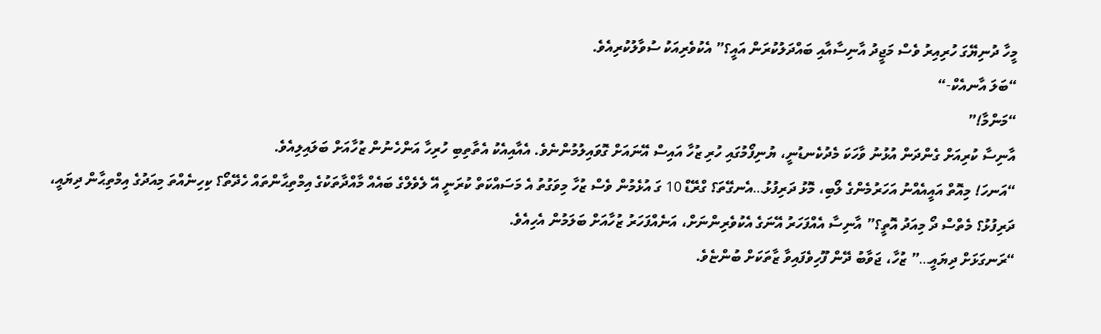މީހާ ދުނިޔޭގަ ހުރިއިރު ވެސް މަޖީދު އާނިސާއާއި ބައްދަލުކުރަން އައީ؟” އެކުވެރިއަކު ސުވާލުކުރިއެވެ.
“ބަލަ އާނއެކް-“
“މަންމާ!”
އާނިސާ ކުރިއަށް ގެންދަން އުޅުނު ވާހަކަ މެދުކެނޑުނީ، ޔުނިފޯމުގައި ހުރި ޒުހާ އައިސް އޭނައަށް ގޮވައިލުމުންނެވެ. އެއާއިއެކު އެތާތިބި ހުރިހާ އަންހެނުން ޒުހާއަށް ބަލައިލިއެވެ.
“އަނހަ! މިއޮތް އައީއެއްނު އަހަރުމެންގެ ލޯބި، މޮޅު ދަރިފުޅު…އެނގޭތަ؟ ގްރޭޑް 10 ގަ އުޅެމުން ވެސް ޒުހާ މިވަގުތު އެ މަސައްކަތް ކުރަނީ އޭ ލެވެލްގެ ބައެއް މާއްދާތަކުގެ އިމްތިޙާންތައް ހެދޭތޯ؟ ކިހިނެއްތަ މިއަދުގެ އިމްތިޙާން ދިޔައީ، ދަރިފުޅު؟ މެތްސް ދޯ މިއަދު އޮތީ؟” އާނިސާ އެއްފަހަރު އޭނަގެ އެކުވެރިންނަށް، އަނެއްފަހަރު ޒުހާއަށް ބަލަމުން އެހިއެވެ.
“ރަނގަޅަށް ދިޔައީ…” ޒުހާ، ޖަވާބު ދޭން ފޫހިވެފައިވާ ޒާތަކަށް ބުންޏެވެ.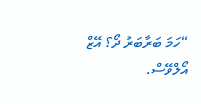“ހަމަ ބަރާބަރު ދޯ؟ އޭޒް އޯލްވޭސް.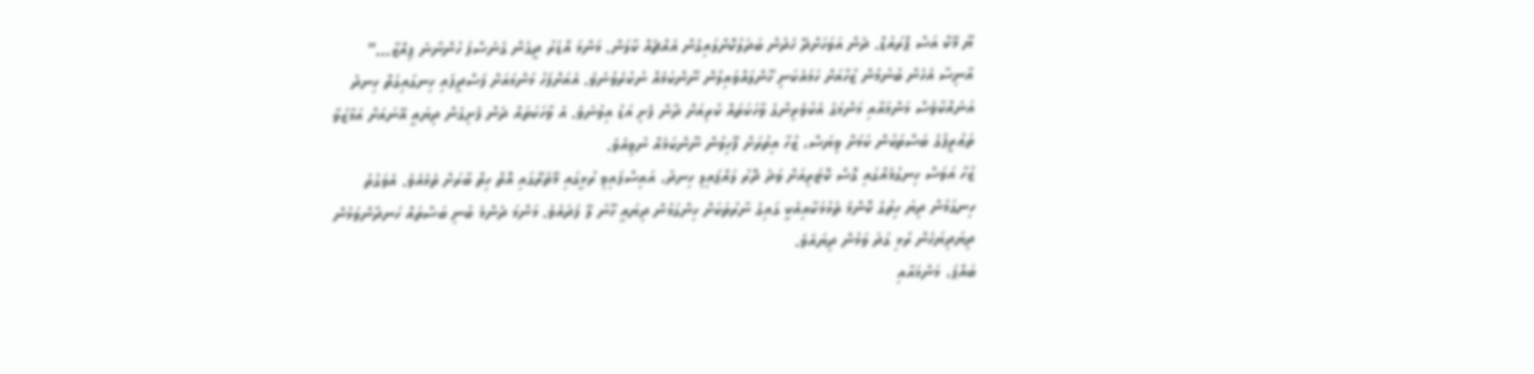ޔޫ މޭކް އަސް ޕްރައުޑް. ދެން އަވަހަށްދޭ ހެދުން ބަދަލުކޮށްލައިގެން އެއްޗެއް ކާލަން. މަންމަ އޯޑަރު ދީގެން ގެނެސްފަ ހުންނާނެ ޕިއްޒާ…”
އާނިސާ އެހެން ބުނުމުން ޒުހާއަށް ހަމައެކަނި ހޫންލައްވައިލުން ނޫންކަމެއް ނުކުރެވުނެވެ. އެއަށްފަހު މަންމައަށް ފަސްދީފައި ހިނގައިގަތް ހިނދު އަނެއްކާވެސް މަންމައާއި މަންމަގެ އެކުވެރިންގެ ވާހަކަތައް ކުރިއަށް ދާން ފެށި އަޑު އިވުނެވެ. އެ ވާހަކަތައް ދެން ފެށިގެން ދިޔައީ އޭނައަށް އަމާޒުވާ ތަޢުރީފުގެ ބަސްތަކުން ކަމަށް ވިޔަސް، ޒުހާ އިތުރަށް ފޫހިވުން ނޫންކަމެއް ނުވިއެވެ.
ޒުހާ އަވަސް ހިނގުމެއްގައި ގޮސް ކޮޓަރިއަށް ވަދެ ދޮރު ލައްޕައިލި ހިނދު، އައިސްފައިވި ރުޅީގައި މޭތެރޭގައި އޮތް ހިތް ބާރަށް ތެޅެއެވެ. އެވަގުތު ހިނގަމުން ދިޔަ ހިތުގެ ކޮންމެ ތެޅުމަކާއިއެކީ ގައިގެ ނާރުތަކަށް ހިންގަމުން ދިޔައީ ހޫނު ލޭ ފަދައެވެ. މަންމަ ދެންމެ ބުނި ބަސްތައް ހަނދާންވަމުން ދިޔަދިޔަހެން ރުޅި ގަދަ ވަމުން ދިޔައެވެ.
ބައްޕަ، މަންމައާއި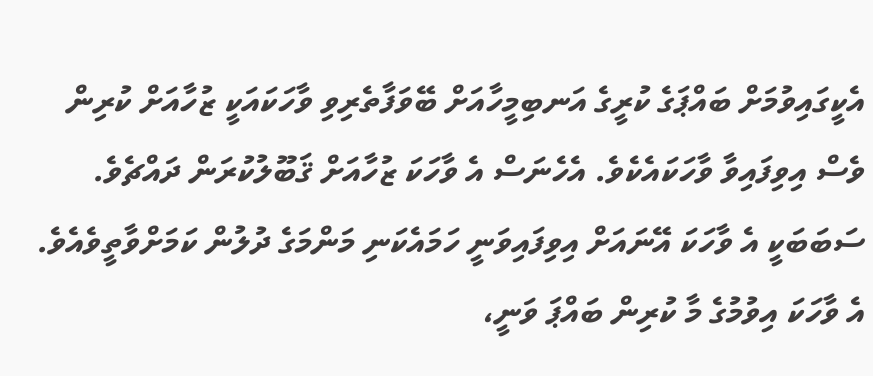އެކީގައިވުމަށް ބައްޕަގެ ކުރީގެ އަނބިމީހާއަށް ބޭވަފާތެރިވި ވާހަކައަކީ ޒުހާއަށް ކުރިން ވެސް އިވިފައިވާ ވާހަކައެކެވެ. އެހެނަސް އެ ވާހަކަ ޒުހާއަށް ޤަބޫލުކުރަން ދައްޗެވެ. ސަބަބަކީ އެ ވާހަކަ އޭނައަށް އިވިފައިވަނީ ހަމައެކަނި މަންމަގެ ދުލުން ކަމަށްވާތީވެއެވެ. އެ ވާހަކަ އިވުމުގެ މާ ކުރިން ބައްޕަ ވަނީ،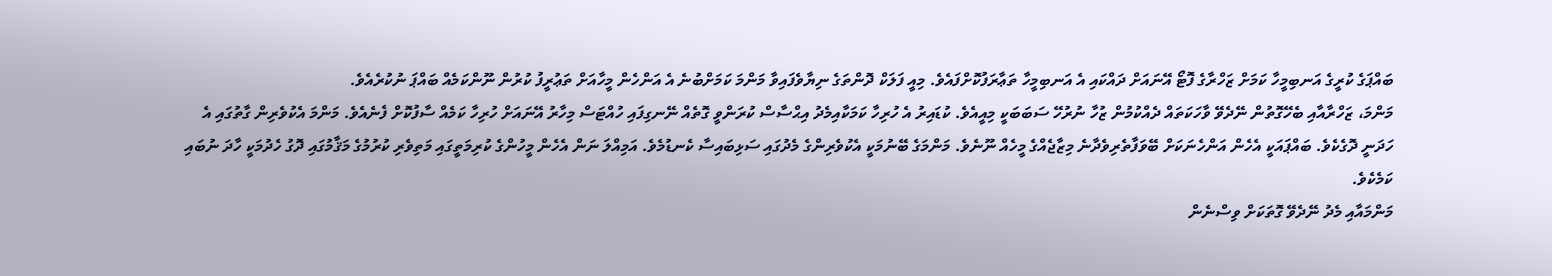ބައްޕަގެ ކުރީގެ އަނބިމީހާ ކަމަށް ޒަހްރާގެ ފޮޓޯ އޭނައަށް ދައްކައި އެ އަނބިމީހާ ތަޢާރަފުކޮށްފައެވެ. މިއީ ފަލަކް ދޮންތަގެ ނިޔާވެފައިވާ މަންމަ ކަމަށްބުނެ އެ އަންހެން މީހާއަށް ތަޢުރީފު ކުރުން ނޫންކަމެއް ބައްޕަ ނުކުރެއެވެ.
މަންމަ، ޒަހްރާއާއި ބެހޭގޮތުން ނޭދެވޭ ވާހަކަތައް ދެއްކުމުން ޒުހާ ނުރުހޭ ސަބަބަކީ މިއީއެވެ. ކުޑައިރު އެ ހުރިހާ ކަމަކާއިމެދު އިޙްސާސް ކުރަންވީ ގޮތެއް ނޭނގިފައި ހުއްޓަސް މިހާރު އޭނައަށް ހުރިހާ ކަމެއް ސާފުކޮށް ފެނެއެވެ. މަންމަ އެކުވެރިން ގާތުގައި އެ ހަދަނީ ދޮގެކެވެ. ބައްޕައަކީ އެހެން އަންހެނަކަށް ބޭވަފާތެރިވެދާނެ މިޒާޖެއްގެ މީހެއް ނޫނެވެ. މަންމަގެ ބޭނުމަކީ އެކުވެރިންގެ މެދުގައި ސަޅިބައިސާ ކެނޑުމެވެ. އަމިއްލަ ނަން އެހެން މީހުންގެ ކުރިމަތީގައި މަތިވެރި ކުރުމުގެ މަޤާމުގައި ދޮގު ހެދުމަކީ ހާދަ ނުބައި ކަމެކެވެ.
މަންމައާއި މެދު ނޭދެވޭ ގޮތަކަށް ވިސްނެން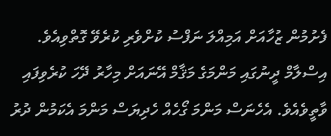ފެށުމުން ޒުހާއަށް އަމިއްލަ ނަފްސު ކުށްވެރި ކުރެވޭ ގޮތްވިއެވެ. އިސްލާމް ދީނުގައި މަންމަގެ މަޤާމް އޭނައަށް މިހާރު ދޭހަ ކުރެވިފައި ވާތީވެއެވެ. އެހެނަސް މަންމަ ގޯހެއް ހެދިޔަސް މަންމަ އެކަމުން ދުރު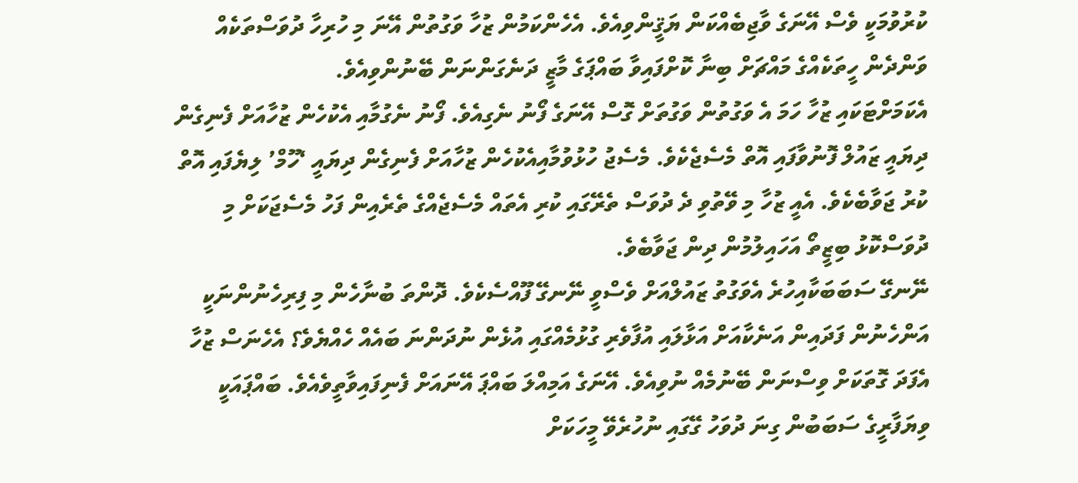ކުރުވުމަކީ ވެސް އޭނަގެ ވާޖިބެއްކަން ޔަޤީންވިއެވެ. އެހެންކަމުން ޒުހާ ވަގުތުން އޭނަ މި ހުރިހާ ދުވަސްތަކެއް ވަންދެން ހީތަކެއްގެ މައްޗަށް ބިނާ ކޮށްފައިވާ ބައްޕަގެ މާޒީ ދަނެގަންނަން ބޭނުންވިއެވެ.
އެކަމަށްޓަކައި ޒުހާ ހަމަ އެ ވަގުތުން ވަގުތަށް ގޮސް އޭނަގެ ފޯނު ނެގިއެވެ. ފޯނު ނެގުމާއި އެކުހެން ޒުހާއަށް ފެނިގެން ދިޔައީ ޒައުލް ފޮނުވާފައި އޮތް މެސެޖެކެވެ. މެސެޖު ހުޅުވުމާއިއެކުހެން ޒުހާއަށް ފެނިގެން ދިޔައީ ‘ހޫމް’ ލިޔެފައި އޮތް ކުރު ޖަވާބެކެވެ. އެއީ ޒުހާ މި ވޭތުވި ދެ ދުވަސް ތެރޭގައި ކުރި އެތައް މެސެޖެއްގެ ތެރެއިން ފަހު މެސެޖަކަށް މި ދުވަސްކޮޅު ބިޒީތޯ އަހައިލުމުން ދިން ޖަވާބެވެ.
ނޭނގޭ ސަބަބަކާއިހުރެ އެވަގުތު ޒައުލްއަށް ވެސްވީ ނޭނގޭ ފޫއްސެކެވެ. ދޮންތަ ބުނާހެން މި ފިރިހެނުންނަކީ އަންހެނުން ފަދައިން އަނެކާއަށް އަޅާލައި އުފާވެރި ގުޅުމެއްގައި އުޅެން ނުދަންނަ ބައެއް ހެއްޔެވެ؟ އެހެނަސް ޒުހާ އެފަދަ ގޮތަކަށް ވިސްނަން ބޭނުމެއް ނުވިއެވެ. އޭނަގެ އަމިއްލަ ބައްޕަ އޭނައަށް ފެނިފައިވާތީވެއެވެ. ބައްޕައަކީ ވިޔަފާރީގެ ސަބަބުން ގިނަ ދުވަހު ގޭގައި ނުހުރެވޭ މީހަކަށް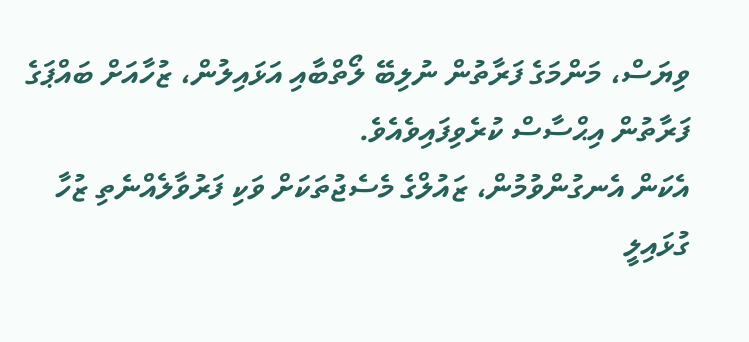ވިޔަސް، މަންމަގެ ފަރާތުން ނުލިބޭ ލޯތްބާއި އަޅައިލުން، ޒުހާއަށް ބައްޕަގެ ފަރާތުން އިޙްސާސް ކުރެވިފައިވެއެވެ.
އެކަން އެނގުންވުމުން، ޒައުލްގެ މެސެޖުތަކަށް ވަކި ފަރުވާލެއްނެތި ޒުހާ ގުޅައިލީ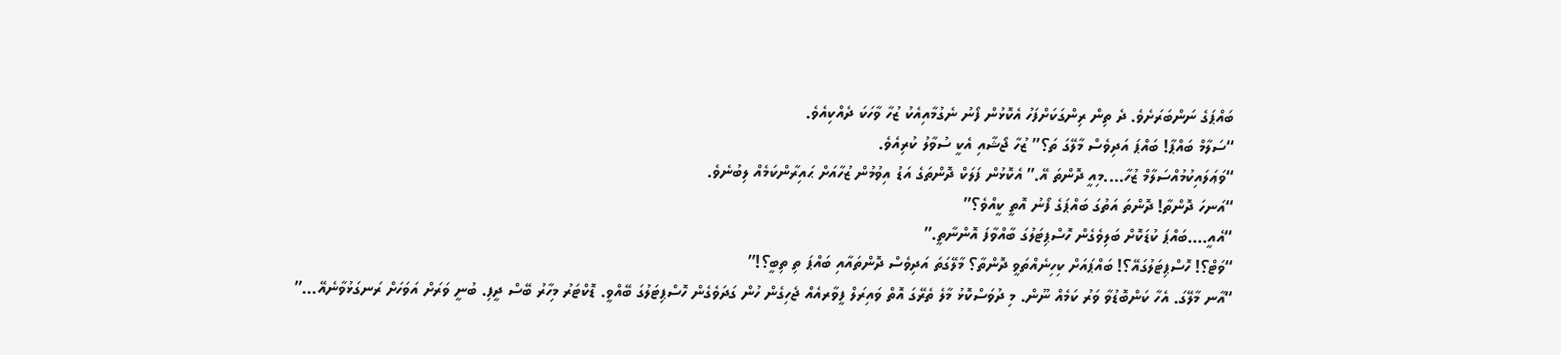ބައްޕަގެ ނަންބަރަށެވެ. ދެ ތިން ރިންގަކަށްފަހު އެކޮޅުން ފޯނު ނެގުމާއިއެކު ޒުހާ ވާހަކަ ދެއްކިއެވެ.
“ސަލާމް ބައްޕާ! ބައްޕަ އަދިވެސް މާލޭގަ ތަ؟” ޒުހާ ޖޯޝާއި އެކީ ސުވާލު ކުރިއެވެ.
“ވަޢަލައިކުމުއްސަލާމް ޒުހާ….މިއީ ދޮންތަ އޭ.” އެކޮޅުން ފަލަކް ދޮންތަގެ އަޑު އިވުމުން ޒުހާއަށް ޙައިރާންކަމެއް ލިބުނެވެ.
“އަނހަ ދޮންތާ! ދޮންތަ އަތުގަ ބައްޕަގެ ފޯނު އޮތީ ކީއްވެ؟”
“އެއީ….ބައްޕަ ކުޑަކޮށް ބަލިވެގެން ހޮސްޕިޓަލުގަ ބާއްވާފަ އޮންނާތީ.”
“ވަޓް؟! ހޮސްޕިޓަލުގައޭ؟! ބައްޕައަށް ކިހިނެއްތަވީ ދޮންތާ؟ މާލޭގަތަ އަދިވެސް ދޮންތައާއި ބައްޕަ ތި ތިބީ؟!”
“އާނ މާލޭގަ. އެހާ ކަންބޮޑުވާ ވަރު ކަމެއް ނޫން. މި ދުވަސްކޮޅު މާލެ ތެރޭގަ އޮތް ވައިރަލް ފީވާރއެއް ޖެހިގެން ހުން ގަދަވެގެން ހޮސްޕިޓަލުގަ ބޭއްވީ. ޑޮކްޓަރު މިހާރު ބޭސް ދީފި. ބުނީ ވަރަށް އަވަހަށް ރަނގަޅުވާނެއޭ…”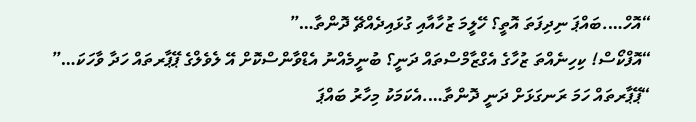“އޮހް….ބައްޕަ ނިދިފަތަ އޮތީ؟ ހޭލީމަ ޒުހާއާއި ގުޅައިދެއްޗޭ ދޮންތާ…”
“އޮފްކޯސް! ކިހިނެއްތަ ޒުހާގެ އެގްޒާމްސްތައް ދަނީ؟ ބުނީމެއްނު އެޑްވާންސްކޮށް އޭ ލެވެލްގެ ޕޭޕާރތައް ހަދާ ވާހަކަ…”
“ޕޭޕާރތައް ހަމަ ރަނގަޅަށް ދަނީ ދޮންތާ….އެކަމަކު މިހާރު ބައްޕަ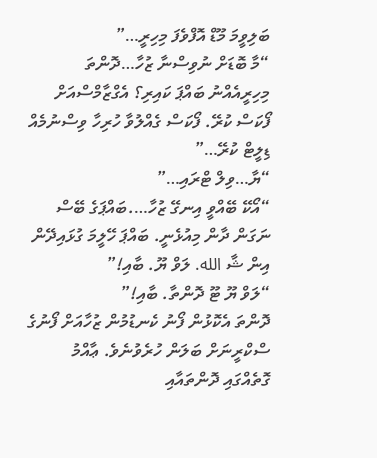ބަލިވީމަ މޫޑް އޮފްވެފަ މިހިރީ…”
“މާ ބޮޑަށް ނުވިސްނާ ޒުހާ…ދޮންތަ މިހިރީއެއްނު ބައްޕަ ކައިރި؟ އެގްޒާމްސްއަށް ފޯކަސް ކުރޭ. ފޯކަސް ގެއްލުވާ ހުރިހާ ވިސްނުމެއް ޑިލީޓް ކުރޭ…”
“ޔާ…ވިލް ޓްރައި…”
“އޯކޭ ބޭއްވީ އިނގޭ ޒުހާ….ބައްޕަގެ ބޭސް ނަގަން ދާން މިއުޅެނީ. ބައްޕަ ހޭލީމަ ގުޅައިދޭން އިން ޝާ الله. ލަވް ޔޫ. ބާއި!”
“ލަވް ޔޫ ޓޫ ދޮންތާ. ބާއި!”
ދޮންތަ އެކޮޅުން ފޯނު ކެނޑުމުން ޒުހާއަށް ފޯނުގެ ސްކްރީނަށް ބަލަން ހުރެވުނެވެ. ޢާއްމު ގޮތެއްގައި ދޮންތައާއި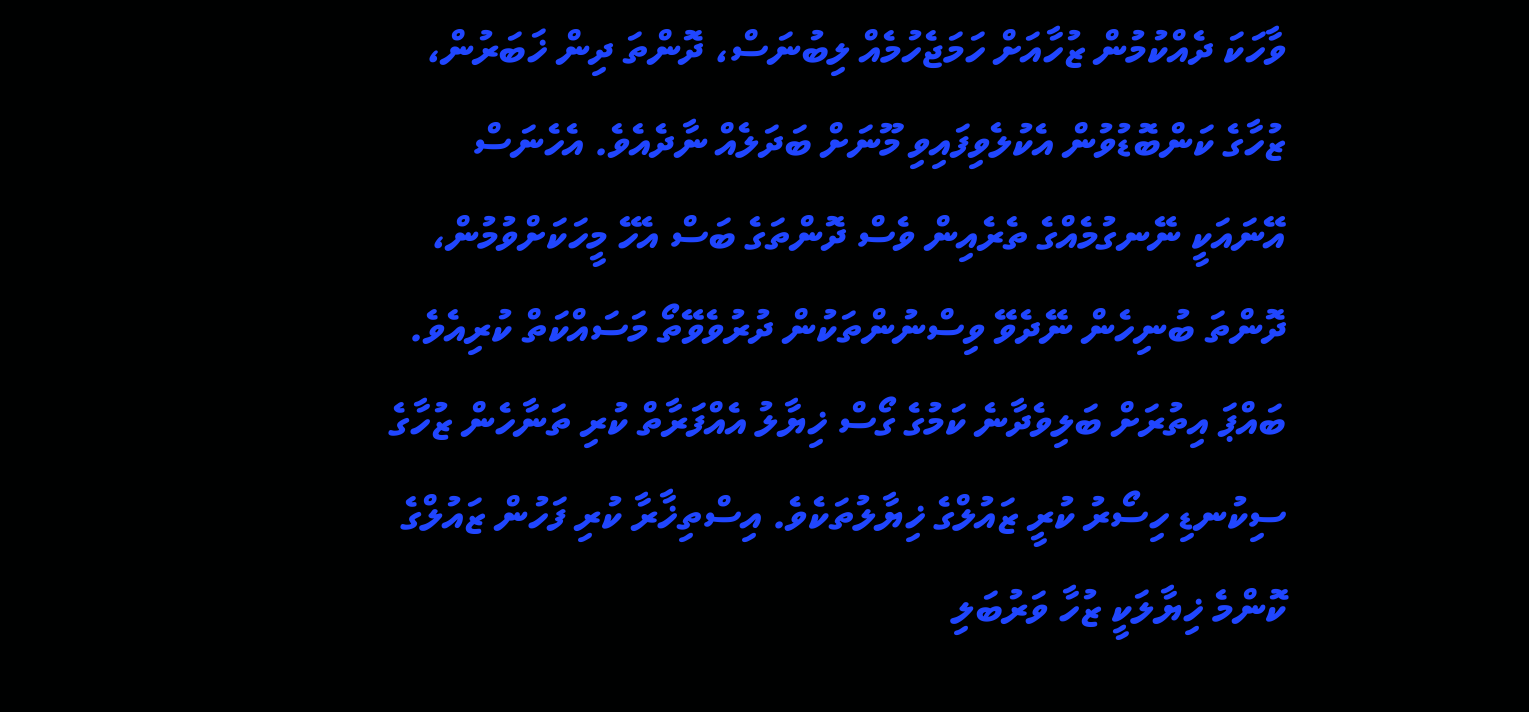ވާހަކަ ދެއްކުމުން ޒުހާއަށް ހަމަޖެހުމެއް ލިބުނަސް، ދޮންތަ ދިން ޚަބަރުން، ޒުހާގެ ކަންބޮޑުވުން އެކުލެވިފައިވި މޫނަށް ބަދަލެއް ނާދެއެވެ. އެހެނަސް އޭނައަކީ ނޭނގުމެއްގެ ތެރެއިން ވެސް ދޮންތަގެ ބަސް އެހޭ މީހަކަށްވުމުން، ދޮންތަ ބުނިހެން ނޭދެވޭ ވިސްނުންތަކުން ދުރުވެވޭތޯ މަސައްކަތް ކުރިއެވެ.
ބައްޕަ އިތުރަށް ބަލިވެދާނެ ކަމުގެ ގޯސް ޚިޔާލު އެއްފަރާތް ކުރި ތަނާހެން ޒުހާގެ ސިކުނޑި ހިސޯރު ކުރީ ޒައުލްގެ ޚިޔާލުތަކެވެ. އިސްތިޚާރާ ކުރި ފަހުން ޒައުލްގެ ކޮންމެ ޚިޔާލަކީ ޒުހާ ވަރުބަލި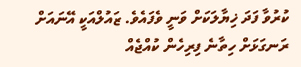ކުރުވާ ފަދަ ޚިޔާލަކަށް ވަނީ ވެފައެވެ. ޒައުލްއަކީ އޭނައަށް ރަނގަޅަށް ހިތާނެ ފިރިހެން ކުއްޖެއް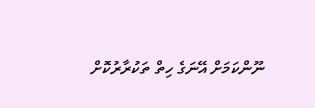ނޫންކަމަށް އޭނަގެ ހިތް ތަކުރާރުކޮށް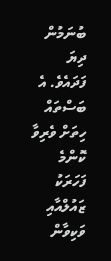ބުނަމުން ދިޔަ ފަދައެވެ. އެ ބަސްތައް ހިތަށް ވެރިވާ ކޮންމެ ފަހަރަކު ޒައުލްއާއި ވަކިވާން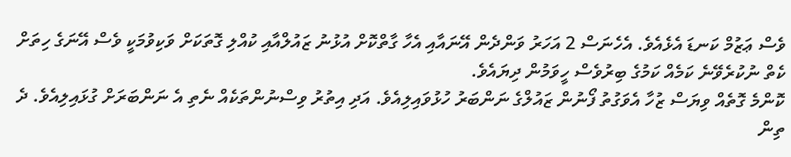ވެސް ޢަޒުމް ކަނޑަ އެޅެއެވެ. އެހެނަސް 2 އަހަރު ވަންދެން އޭނައާއި އެހާ ގާތްކޮށް އުޅުނު ޒައުލްއާއި ކުއްލި ގޮތަކަށް ވަކިވުމަކީ ވެސް އޭނަގެ ހިތަށް ކެތް ނުކުރެވޭނެ ކަމެއް ކަމުގެ ބިރުވެސް ހީވަމުން ދިޔައެވެ.
ކޮންމެ ގޮތެއް ވިޔަސް ޒުހާ އެވަގުތު ފޯނުން ޒައުލްގެ ނަންބަރު ހުޅުވައިލިއެވެ. އަދި އިތުރު ވިސްނުންތަކެއް ނެތި އެ ނަންބަރަށް ގުޅައިލިއެވެ. ދެ ތިން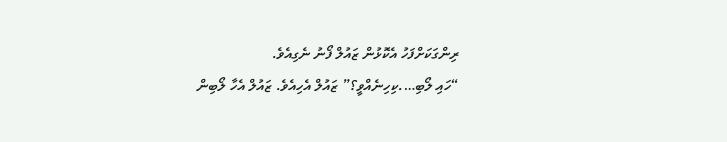ރިންގަކަށްފަހު އެކޮޅުން ޒައުލް ފޯނު ނެގިއެވެ.
“ހައި ލޯބި….ކިހިނެއްވީ؟” ޒައުލް އެހިއެވެ. ޒައުލް އެހާ ލޯބިން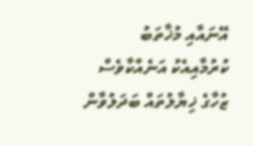އޭނައާއި މުޚާތަބު ކުރުމާއިއެކު އަނެއްކާވެސް ޒުހާގެ ޚިޔާލުތައް ބަދަލުވާން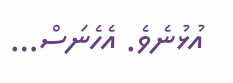އުޅުނެވެ. އެހެނަސް…